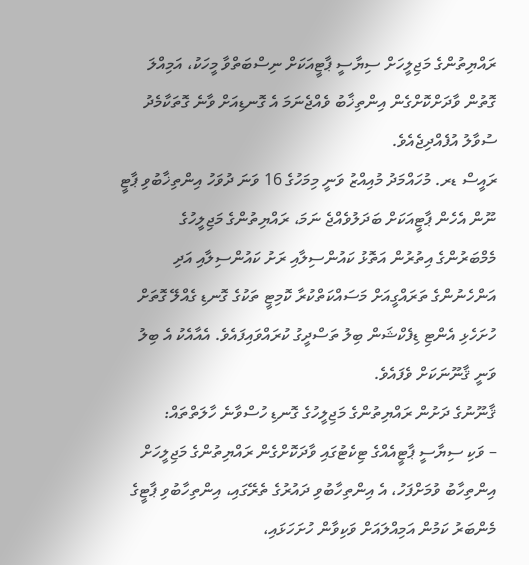ރައްޔިތުންގެ މަޖިލީހަށް ސިޔާސީ ޕާޓީއަކަށް ނިސްބަތްވާ މީހަކު، އަމިއްލަ ގޮތުން ވާދަށްކޮށްގެން އިންތިޚާބު ވެއްޖެނަމަ އެ ގޮނޑިއަށް ވާނެ ގޮތަކާމެދު ސުވާލު އުފެއްދިޖެއެވެ.
ރައީސް ޑރ. މުހައްމަދު މުއިއްޒު ވަނީ މިމަހުގެ 16 ވަނަ ދުވަހު އިންތިޚާބުވި ޕާޓީ ނޫން އެހެން ޕާޓީއަކަށް ބަދަލުވެއްޖެ ނަމަ، ރައްޔިތުންގެ މަޖިލީހުގެ މެމްބަރުންގެ އިތުރުން އަތޮޅު ކައުންސިލާއި ރަށު ކައުންސިލާއި އަދި އަންހެނުންގެ ތަރައްގީއަށް މަސައްކަތްކުރާ ކޮމިޓީ ތަކުގެ ގޮނޑި ގެއްލޭ ގޮތަށް ހުށަހެޅި އެންޓި ޑިފެކްޝަން ބިލު ތަސްދީގު ކުރައްވައިފައެވެ. އެއާއެކު އެ ބިލު ވަނީ ޤާނޫނަކަށް ވެފައެވެ.
ޤާނޫނުގެ ދަށުން ރައްޔިތުންގެ މަޖިލީހުގެ ގޮނޑި ހުސްވާނެ ހާލަތްތައް:
– ވަކި ސިޔާސީ ޕާޓީއެއްގެ ޓިކެޓުގައި ވާދަކޮށްގެން ރައްޔިތުންގެ މަޖިލީހަށް އިންތިހާބު ވުމަށްފަހު، އެ އިންތިހާބުވި ދައުރުގެ ތެރޭގައި، އިންތިހާބުވި ޕާޓީގެ މެންބަރު ކަމުން އަމިއްލައަށް ވަކިވާން ހުށަހަޅައި،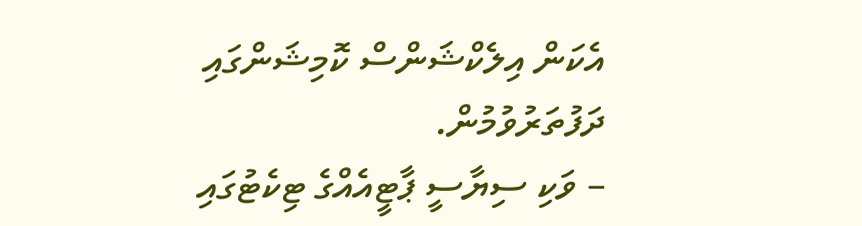އެކަން އިލެކްޝަންސް ކޮމިޝަންގައި ދަފުތަރުވުމުން.
– ވަކި ސިޔާސީ ޕާޓީއެއްގެ ޓިކެޓުގައި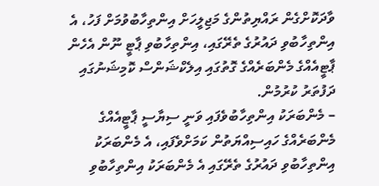ވާދަކޮށްގެން ރައްޔިތުންގެ މަޖިލީހަށް އިންތިހާބުވުމަށް ފަހު، އެ އިންތިހާބުވި ދައުރުގެ ތެރޭގައި، އިންތިހާބުވި ޕާޓީ ނޫން އެހެން ޕާޓީއެއްގެ މެންބަރެއްގެ ގޮތުގައި އިލެކްޝަންސް ކޮމިޝަނުގައި ދަފުތަރު ކުރުމުން.
– މެންބަރަކު އިންތިހާބުވެފައި ވަނީ ސިޔާސީ ޕާޓީއެއްގެ މެންބަރެއްގެ ހައިސިއްޔަތުން ކަމަށްވެފައި، އެ މެންބަރަކު އިންތިހާބުވި ދައުރުގެ ތެރޭގައި އެ މެންބަރަކު އިންތިހާބުވި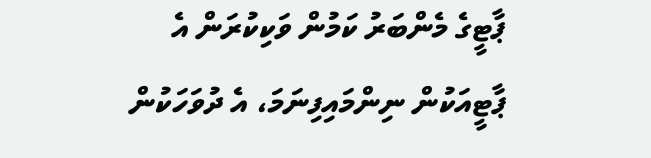ޕާޓީގެ މެންބަރު ކަމުން ވަކިކުރަން އެ ޕާޓީއަކުން ނިންމައިފިނަމަ، އެ ދުވަހަކުން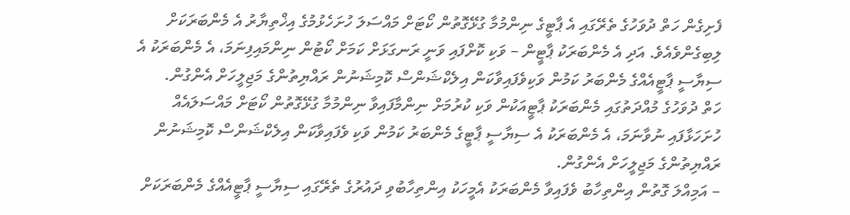ފެށިގެން ހަތް ދުވަހުގެ ތެރޭގައި އެ ޕާޓީގެ ނިންމުމާ ގުޅޭގޮތުން ކޯޓަށް މައްސަލަ ހުށަހެޅުމުގެ އިޚްތިޔާރު އެ މެންބަރަކަށް ލިބިގެންވެއެވެ. އަދި އެ މެންބަރަކު ޕާޓީން – ވަކި ކޮށްފައި ވަނީ ރަނގަޅަށް ކަމަށް ކޯޓުން ނިންމައިފިނަމަ، އެ މެންބަރަކު އެ ސިޔާސީ ޕާޓީއެއްގެ މެންބަރު ކަމުން ވަކިވެފައިވާކަން އިލެކްޝަންސް ކޮމިޝަނުން ރައްޔިތުންގެ މަޖިލީހަށް އެންގުން.
ހަތް ދުވަހުގެ މުއްދަތުގައި މެންބަރަކު ޕާޓީއަކުން ވަކި ކުރުމަށް ނިންމާފައިވާ ނިންމުމާ ގުޅޭގޮތުން ކޯޓަށް މައްސަލައެއް ހުށަހަޅާފައި ނުވާނަމަ، އެ މެންބަރަކު އެ ސިޔާސީ ޕާޓީގެ މެންބަރު ކަމުން ވަކި ވެފައިވާކަން އިލެކްޝަންސް ކޮމިޝަނުން ރައްޔިތުންގެ މަޖިލީހަށް އެންގުން.
– އަމިއްލަ ގޮތުން އިންތިހާބު ވެފައިވާ މެންބަރަކު އެމީހަކު އިންތިހާބުވި ދައުރުގެ ތެރޭގައި ސިޔާސީ ޕާޓީއެއްގެ މެންބަރަކަށް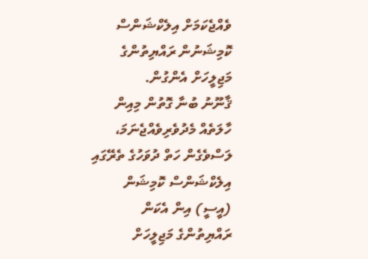ވެއްޖެކަމަށް އިލެކްޝަންސް ކޮމިޝަނުން ރައްޔިތުންގެ މަޖިލީހަށް އެންގުން.
ޤާނޫނު ބުނާ ގޮތުން މިއިން ހާލަތެއް މެދުވެރިވެއްޖެނަމަ، ލަސްވެގެން ހަތް ދުވަހުގެ ތެރޭގައި އިލެކްޝަންސް ކޮމިޝަން (އީސީ) އިން އެކަން ރައްޔިތުންގެ މަޖިލީހަށް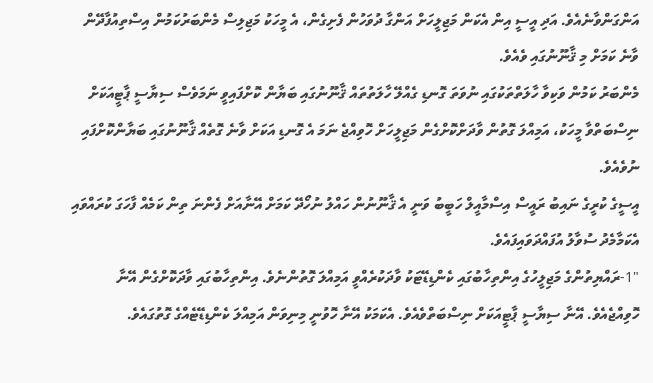އަންގަންވާނެއެވެ. އަދި އީސީ އިން އެކަން މަޖިލީހަށް އަންގާ ދުވަހުން ފެށިގެން، އެ މީހަކު މަޖިލިސް މެންބަރުކަމުން އިސްތިއުފާދޭން ވާނެ ކަމަށް މި ޤާނޫނުގައި ވެއެވެ.
މެންބަރު ކަމުން ވަކިވާ ހާލަތްތަކުގައި ނުވަތަ ގޮނޑި ގެއްލޭ ހާލަތުތައް ޤާނޫނުގައި ބަޔާން ކޮށްފައިވީ ނަމަވެސް ސިޔާސީ ޕާޓީއަކަށް ނިސްބަތްވާ މީހަކު، އަމިއްލަ ގޮތުން ވާދަށްކޮށްގެން މަޖިލީހަށް ހޮވިއްޖެ ނަމަ އެ ގޮނޑި އަކަށް ވާނެ ގޮތެއް ޤާނޫނުގައި ބަޔާންކޮށްފައި ނުވެއެވެ.
އީސީގެ ކުރީގެ ނައިބު ރައީސް އިސްމާއީލް ހަބީބު ވަނީ އެ ޤާނޫނުން ހައްލު ނުހޯދޭ ކަމަށް އޭނާއަށް ފެންނަ ތިން ކަމެއް ފާހަގަ ކުރައްވައި އެކަމާމެދު ސުވާލު އުފައްދަވައިފައެވެ.
"1-ރައްޔިތުންގެ މަޖިލީހުގެ އިންތިހާބުގައި ކެންޑިޑޭޓަކު ވާދަކުރެއްވީ އަމިއްލަ ގޮތުންނެވެ. އިންތިހާބުގައި ވާދަކޮށްގެން އޭނާ ހޮވިއްޖެއެވެ. އޭނާ ސިޔާސީ ޕާޓީއަކަށް ނިސްބަތްވެއެވެ. އެކަމަކު އޭނާ ހޮވުނީ މިނިވަން އަމިއްލަ ކެންޑިޑޭޓެއްގެ ގޮތުގައެވެ.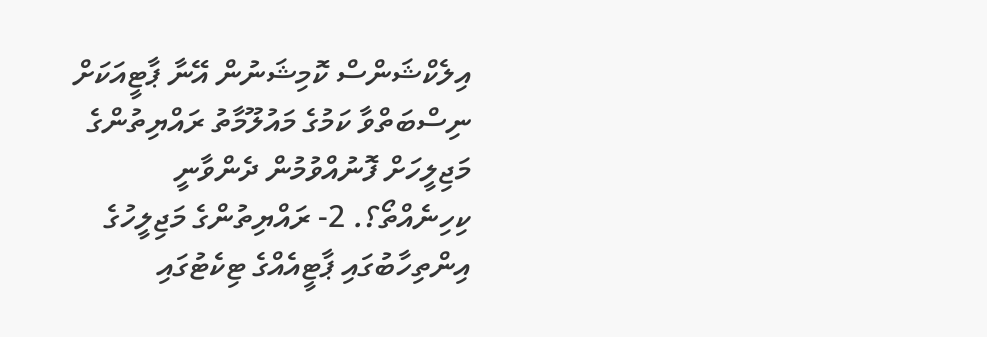އިލެކްޝަންސް ކޮމިޝަނުން އޭނާ ޕާޓީއަކަށް ނިސްބަތްވާ ކަމުގެ މައުލޫމާތު ރައްޔިތުންގެ މަޖިލީހަށް ފޮނުއްވުމުން ދެންވާނީ ކިހިނެއްތޯ؟. 2- ރައްޔިތުންގެ މަޖިލީހުގެ އިންތިހާބުގައި ޕާޓީއެއްގެ ޓިކެޓުގައި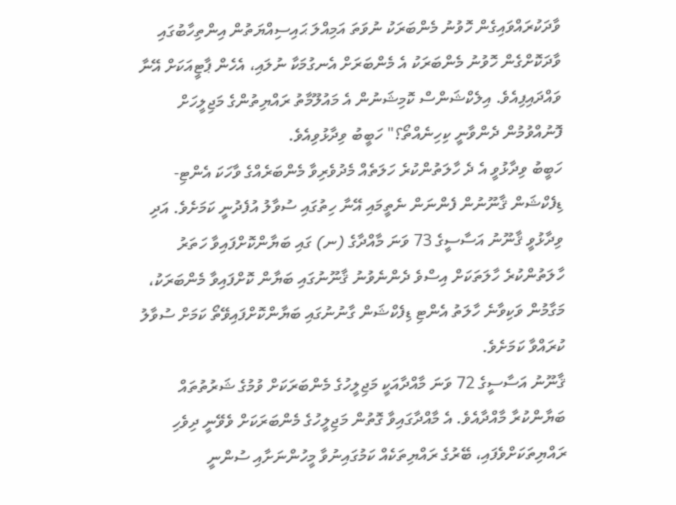ވާދަކުރައްވައިގެން ހޮވުނު މެންބަރަކު ނުވަތަ އަމިއްލަ ޙައިސިއްޔަތުން އިންތިހާބުގައި ވާދަކޮށްގެން ހޮވުނު މެންބަރަކު އެ މެންބަރަށް އެނގުމަކާ ނުލައި، އެހެން ޕާޓީއަކަށް އޭނާ ވައްދައިފިއެވެ. އިލެކްޝަންސް ކޮމިޝަނުން އެ މައުލޫމާތު ރައްޔިތުންގެ މަޖިލީހަށް ފޮނުއްވުމުން ދެންވާނީ ކިހިނެއްތޯ؟" ހަބީބު ވިދާޅުވިއެވެ.
ހަބީބު ވިދާޅުވީ އެ ދެ ހާލަތުންކުރެ ހަލަތެއް މެދުވެރިވާ މެންބަރެއްގެ ވާހަކަ އެންޓި-ޑިފެކްޝަން ޤާނޫނުން ފެންނަން ނެތީމައި އޭނާ ހިތުގައި ސުވާލު އުފެދުނީ ކަމަށެވެ. އަދި ވިދާޅުވީ ޤާނޫނު އަސާސީގެ 73 ވަނަ މާއްދާގެ (ނ) ގައި ބަޔާންކޮށްފައިވާ ހަތަރު ހާލަތުންކުރެ ހާލަތަކަށް އިސްވެ ދެންނެވުނު ޤާނޫނުގައި ބަޔާން ކޮށްފައިވާ މެންބަރަކު، މަގާމުން ވަކިވާނެ ހާލަތު އެންޓި ޑިފެކްޝަން ގާނުނުގައި ބަޔާންކޮށްފައިވޭތޯ ކަމަށް ސުވާލު ކުރައްވާ ކަމަށެވެ.
ޤާނޫނު އަސާސީގެ 72 ވަނަ މާއްދާއަކީ މަޖިލީހުގެ މެންބަރަކަށް ވުމުގެ ޝަރުތުތައް ބަޔާންކުރާ މާއްދާއެވެ. އެ މާއްދާގައިވާ ގޮތުން މަޖިލީހުގެ މެންބަރަކަށް ވެވޭނީ ދިވެހި ރައްޔިތަކަށްވެފައި، ބޭރުގެ ރައްޔިތަކެއް ކަމުގައިނުވާ މީހުންނަށާއި ސުންނީ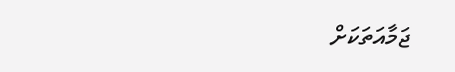ޖަމާއަތަކަށް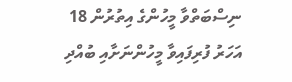ނިސްބަތްވާ މީހުންގެ އިތުރުން 18 އަހަރު ފުރިފައިވާ މީހުންނަށާއި ބުއްދި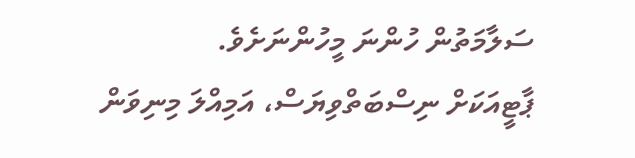ސަލާމަތުން ހުންނަ މީހުންނަށެވެ.
ޕާޓީއަކަށް ނިސްބަތްވިޔަސް، އަމިއްލަ މިނިވަން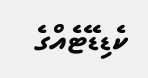ކެޑިޑޭޓެއްގެ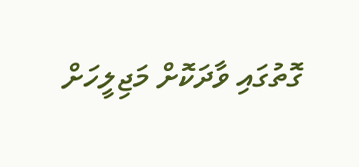ގޮތުގައި ވާދަކޮށް މަޖިލީހަށް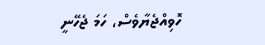ހޮވިއްޖެޔާވެސް، ހަމަ ޖެހޭނީ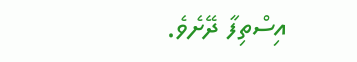އިސްތިފާ ދޭށެވެ.